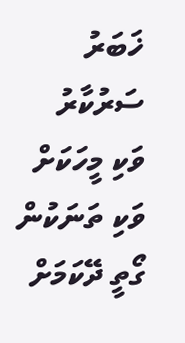ޚަބަރު ސަރުކާރު
ވަކި މީހަކަށް ވަކި ތަނަކުން ގޯތީ ދޭކަމަށް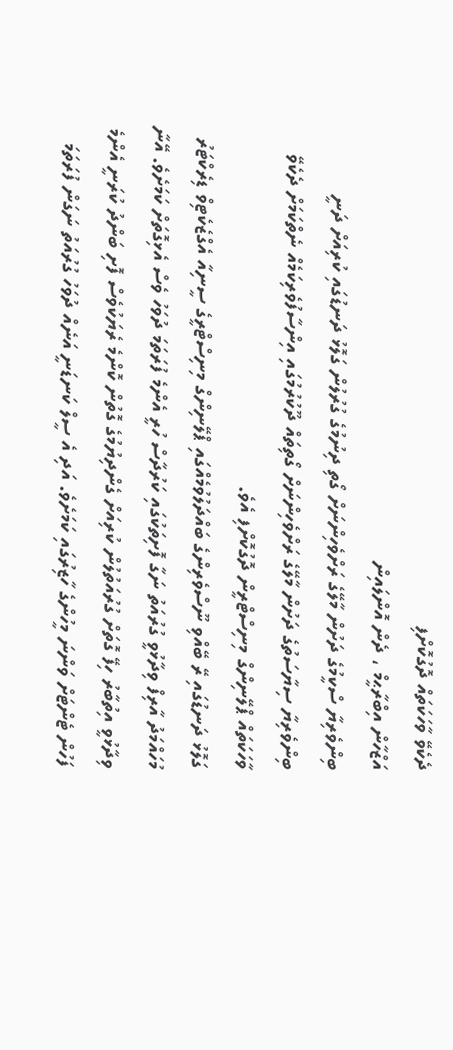ދެކެވޭ ވާހަކަތައް ދޮގުކޮށްފި
އަޒްހާން އިބްރާޙީމް ، ދެން އޮންލައިން
ބިންވެރިޔާ ސްކީމުގެ ދަށުން މާލޭގެ ރަށްވެހިންނަށް ގޯތި ދިނުމުގެ ގުރުލުން ގަލޮޅު ދަނޑުގައި ކުރިއަށް ދަނީ
ބިންވެރިޔާ ސިޔާސަތުގެ ދަށުން މާލޭގެ ރަށްވެހިންނަށް ގޯތިތައް ދޫކުރުމުގައި އިންސާފުވެރިކަމެއް ނެތްކަމަށް ދެކެވޭ ވާހަކަތައް ޕްލޭނިންގް މިނިސްޓްރީން ދޮގުކޮށްފި އެވެ.
ގަލޮޅު ދަނޑުގައި ރޭ ބޭއްވި ނޫސްވެރިންގެ ބައްދަލުވުމެއްގައި ޕްލޭނިންގް މިނިސްޓްރީގެ ސީނިއާ އެގްޒެކެޓިވް ޑިރެކްޓަރު މުހައްމަދު އާރިފް ވިދާޅުވީ ގުރުއަތު ނަގާ ފޮށިތަކުގައި ކަރުދާސް ހުރީ އެންމެ ފުރަތަމަ ދުވަހު ވެސް އެޅިގޮތަށް ކަމަށެވެ. އޭނާ ވިދާޅުވީ އިތުބާރު ހިފޭ ގޮތަށް ގުރުއަތުލުން ކުރިއަށް ގެންދިޔުމުގެ ގޮތުން ކޮންމެ ރެޔަކުވެސް ފޮށި ބަންދު ކުރަނީ އެންމެ ފަހުން ޓެންޓަށް ވަންނަ މީހުންގެ ހާޒިރުގައި ކަމަށެވެ. އަދި އެ ސީލް ކަނޑަނީ އަނެއް ދުވަހު ގުރުއަތު ނަގަން ފުރަތަމަ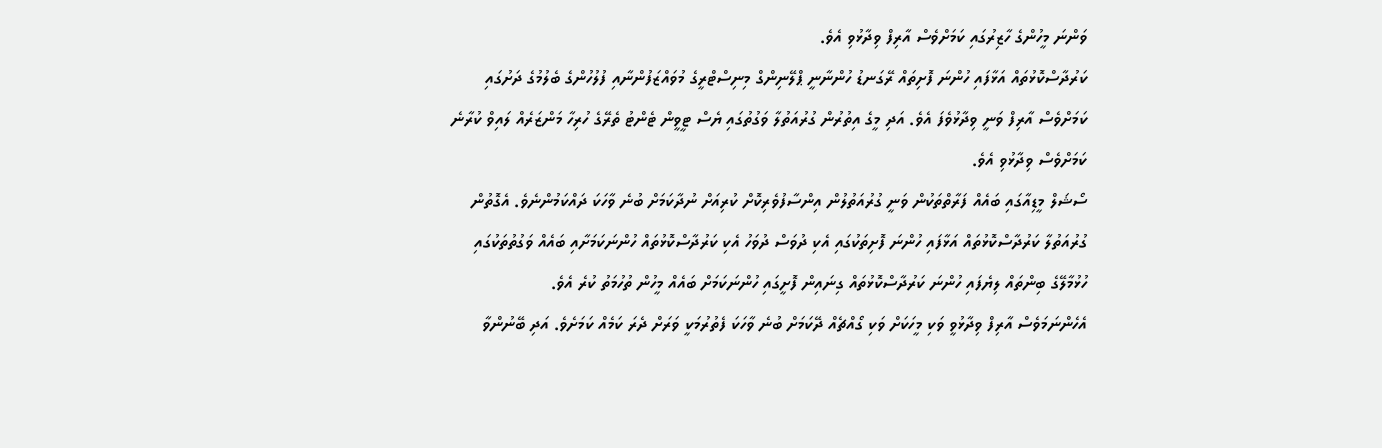ވަންނަ މީހުންގެ ހާޒިރުގައި ކަމަށްވެސް އާރިފް ވިދާޅުވި އެވެ.
ކަރުދާސްކޮޅުތައް އަޅާފައި ހުންނަ ފޮށިތައް ރޭގަނޑު ހުންނާނީ ޕްލޭނިންގް މިނިސްޓްރީގެ މުވައްޒަފުންނާއި ފުލުހުންގެ ބެލުމުގެ ދަށުގައި ކަމަށްވެސް އާރިފް ވަނީ ވިދާޅުވެފަ އެވެ. އަދި މީގެ އިތުރުން ގުރުއަތުލާ ވަގުތުގައި ޔެސް ޓީވީން ޓެންޓު ތެރޭގެ ހުރިހާ މަންޒަރެއް ލައިވް ކުރާނެ ކަމަށްވެސް ވިދާޅުވި އެވެ.
ސޯޝަލް މީޑިއާގައި ބައެއް ފަރާތްތަކުން ވަނީ ގުރުއަތުލުން އިންސާފުވެރިކޮށް ކުރިއަށް ނުދާކަމަށް ބުނެ ވާހަކަ ދައްކަމުންނެވެ. އެގޮތުން ގުރުއަތުލާ ކަރުދާސްކޮޅުތައް އަޅާފައި ހުންނަ ފޮށިތަކުގައި އެކި ދުވަސް ދުވަހު އެކި ކަރުދާސްކޮޅުތައް ހުންނަކަމަށާއި ބައެއް ވަގުތުތަކުގައި ހުޅުމާލޭގެ ބިންތައް ލިޔެފައި ހުންނަ ކަރުދާސްކޮޅުތައް ގިނައިން ފޮށީގައި ހުންނަކަމަށް ބައެއް މީހުން ތުހުމަތު ކުރެ އެވެ.
އެހެންނަމަވެސް އާރިފް ވިދާޅުވީ ވަކި މީހަކަށް ވަކި ގޯއްޗެއް ދޭކަމަށް ބުނެ ވާހަކަ ފެތުރުމަކީ ވަރަށް ދެރަ ކަމެއް ކަމަށެވެ. އަދި ބޭނުންވާ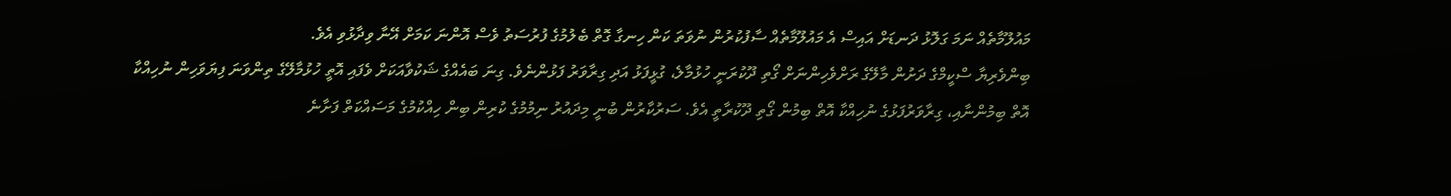މައުލޫމާތެއް ނަމަ ގަލޮޅު ދަނޑަށް އައިސް އެ މައުލޫމާތެއް ސާފުކުރުން ނުވަތަ ކަން ހިނގާ ގޮތް ބެލުމުގެ ފުރުސަތު ވެސް އޮންނަ ކަމަށް އޭނާ ވިދާޅުވި އެވެ.
ބިންވެރިޔާ ސްކީމްގެ ދަށުން މާލޭގެ ރަށްވެހިންނަށް ގޯތި ދޫކުރަނީ ހުޅުމާލެ، ގުޅީފަޅު އަދި ގިރާވަރު ފަޅުންނެވެ. ގިނަ ބައެއްގެ ޝަކުވާއަކަށް ވެފައި އޮތީ ހުޅުމާލޭގެ ތިންވަނަ ފިޔަވަހިން ނުހިއްކާ އޮތް ބިމުންނާއި، ގިރާވަރުފަޅުގެ ނުހިއްކާ އޮތް ބިމުން ގޯތި ދޫކުރާތީ އެވެ. ސަރުކާރުން ބުނީ މިދައުރު ނިމުމުގެ ކުރިން ބިން ހިއްކުމުގެ މަސައްކަތް ފަށާނެ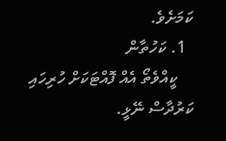ކަމަށެވެ.
  1. ކަހުތާން
    ކީއްވެތޯ އެއް ފޮއްޓަކަށް ހުރިހައި ކަރުދާސް ނޭޅީ.